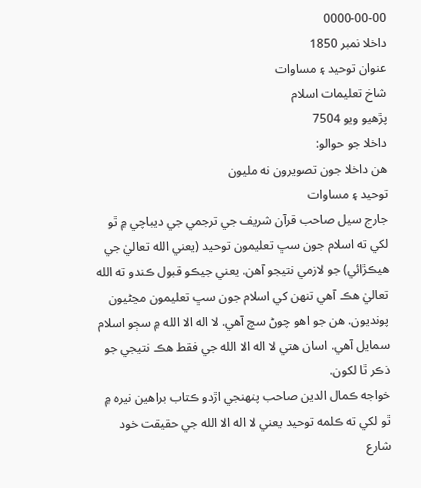0000-00-00
داخلا نمبر 1850
عنوان توحيد ۽ مساوات
شاخ تعليمات اسلام
پڙهيو ويو 7504
داخلا جو حوالو:
هن داخلا جون تصويرون نه مليون
توحيد ۽ مساوات
جارج سيل صاحب قرآن شريف جي ترجمي جي ديباچي ۾ ٿو لکي ته اسلام جون سڀ تعليمون توحيد (يعني الله تعاليٰ جي هيڪڙائي) جو لازمي نتيجو آهن. يعني جيڪو قبول ڪندو ته الله تعاليٰ هڪ آهي تنهن کي اسلام جون سڀ تعليمون مڃڻيون پونديون. هن جو اهو چوڻ سچ آهي. لا اله الا الله ۾ سڄو اسلام سمايل آهي. اسان هتي لا اله الا الله جي فقط هڪ نتيجي جو ذڪر ٿا لکون.
خواجه ڪمال الدين صاحب پنهنجي اڙدو ڪتاب براهين نيره ۾ ٿو لکي ته ڪلمه توحيد يعني لا اله الا الله جي حقيقت خود شارع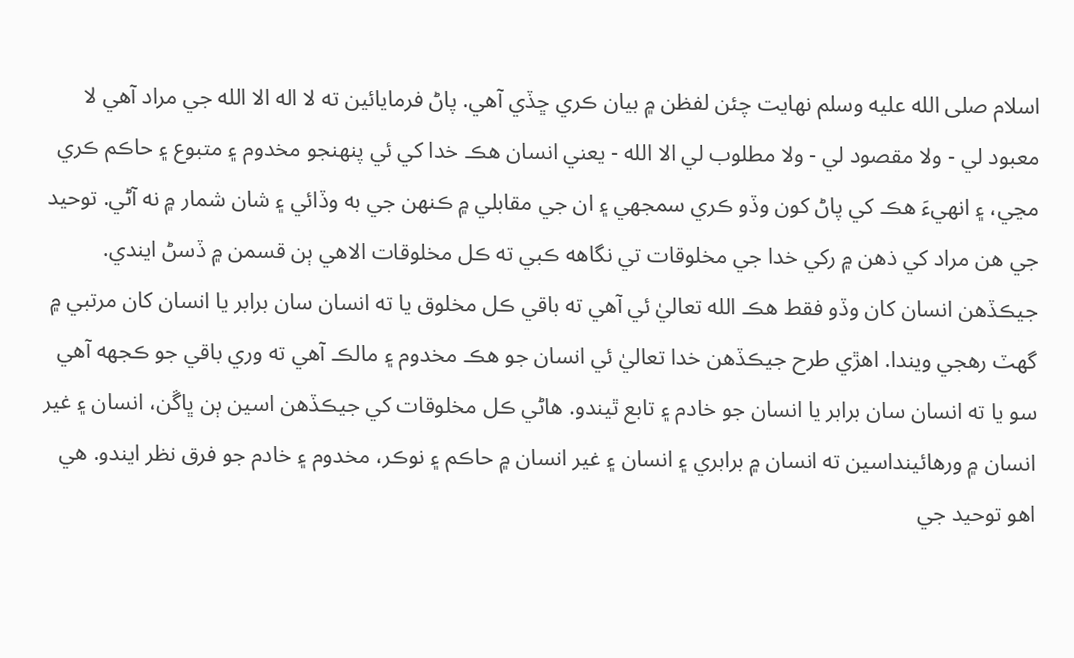اسلام صلى الله عليه وسلم نهايت چئن لفظن ۾ بيان ڪري ڇڏي آهي. پاڻ فرمايائين ته لا اله الا الله جي مراد آهي لا معبود لي - ولا مقصود لي - ولا مطلوب لي الا الله - يعني انسان هڪ خدا کي ئي پنهنجو مخدوم ۽ متبوع ۽ حاڪم ڪري مڃي، ۽ انهيءَ هڪ کي پاڻ کون وڏو ڪري سمجهي ۽ ان جي مقابلي ۾ ڪنهن جي به وڏائي ۽ شان شمار ۾ نه آڻي. توحيد جي هن مراد کي ذهن ۾ رکي خدا جي مخلوقات تي نگاهه ڪبي ته ڪل مخلوقات الاهي ٻن قسمن ۾ ڏسڻ ايندي. جيڪڏهن انسان کان وڏو فقط هڪ الله تعاليٰ ئي آهي ته باقي ڪل مخلوق يا ته انسان سان برابر يا انسان کان مرتبي ۾ گهٽ رهجي ويندا. اهڙي طرح جيڪڏهن خدا تعاليٰ ئي انسان جو هڪ مخدوم ۽ مالڪ آهي ته وري باقي جو ڪجهه آهي سو يا ته انسان سان برابر يا انسان جو خادم ۽ تابع ٿيندو. هاڻي ڪل مخلوقات کي جيڪڏهن اسين ٻن ڀاڱن، انسان ۽ غير انسان ۾ ورهائينداسين ته انسان ۾ برابري ۽ انسان ۽ غير انسان ۾ حاڪم ۽ نوڪر، مخدوم ۽ خادم جو فرق نظر ايندو. هي اهو توحيد جي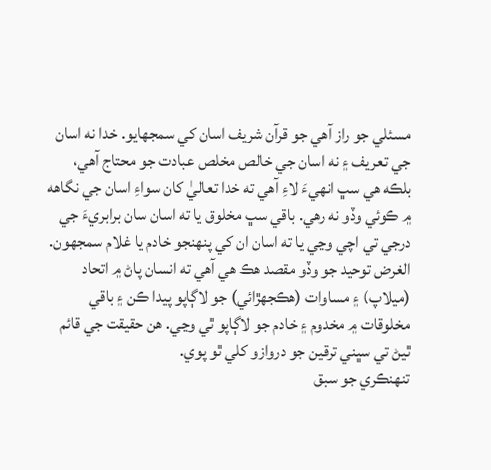مسئلي جو راز آهي جو قرآن شريف اسان کي سمجهايو. خدا نه اسان جي تعريف ۽ نه اسان جي خالص مخلص عبادت جو محتاج آهي، بلڪه هي سڀ انهيءَ لاءِ آهي ته خدا تعاليٰ کان سواءِ اسان جي نگاهه ۾ ڪوئي وڏو نه رهي. باقي سڀ مخلوق يا ته اسان سان برابريءَ جي درجي تي اچي وڃي يا ته اسان ان کي پنهنجو خادم يا غلام سمجهون. الغرض توحيد جو وڏو مقصد هڪ هي آهي ته انسان پاڻ ۾ اتحاد (ميلاپ) ۽ مساوات (هڪجهڙائي) جو لاڳاپو پيدا ڪن ۽ باقي مخلوقات ۾ مخدوم ۽ خادم جو لاڳاپو ٿي وڃي. هن حقيقت جي قائم ٿيڻ تي سڀني ترقين جو دروازو کلي ٿو پوي.
تنهنڪري جو سبق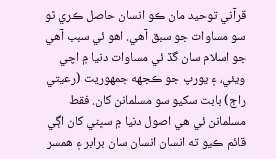قرآني توحيد مان ڪو انسان حاصل ڪري ٿو سو مساوات جو سبق آهي. اهو ئي سبب آهي جو اسلام سان گڏ ئي مساوات دنيا ۾ اچي ويئي، ۽ يورپ جو ڪجهه جمهوريت (رعيتي راڄ) بابت سکيو سو مسلمانن کان. فقط مسلمانن ئي هي اصول دنيا ۾ سڀني کان اڳي قائم ڪيو ته انسان انسان سان برابر ۽ همسر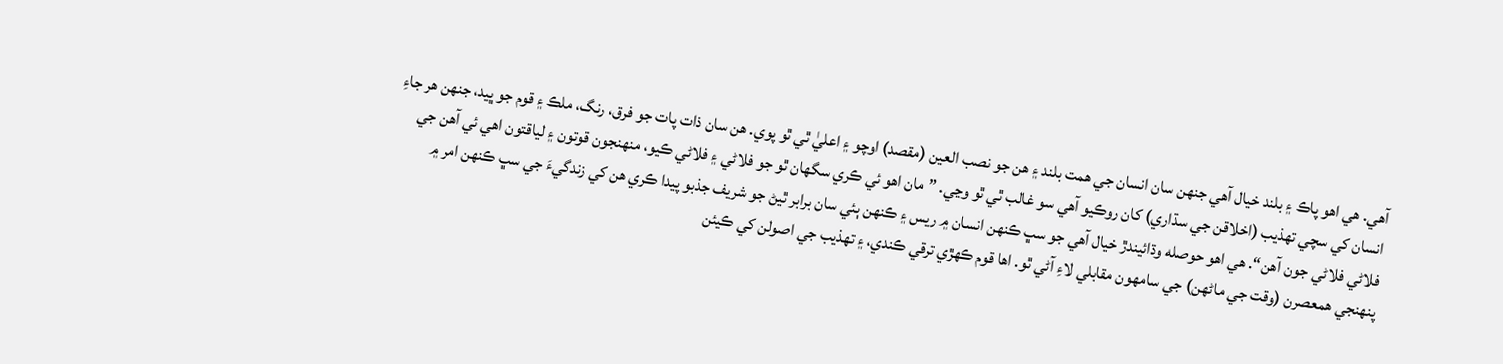آهي. هي اهو پاڪ ۽ بلند خيال آهي جنهن سان انسان جي همت بلند ۽ هن جو نصب العين (مقصد) اوچو ۽ اعليٰ ٿي ٿو پوي. هن سان ذات پات جو فرق، رنگ، ملڪ ۽ قوم جو ڀيد، جنهن هر جاءِ انسان کي سچي تهذيب (اخلاقن جي سڌاري) کان روڪيو آهي سو غالب ٿي ٿو وڃي. ”مان اهو ئي ڪري سگهان ٿو جو فلاڻي ۽ فلاڻي ڪيو، منهنجون قوتون ۽ لياقتون اهي ئي آهن جي فلاڻي فلاڻي جون آهن“. هي اهو حوصله وڌائيندڙ خيال آهي جو سڀ ڪنهن انسان ۾ ريس ۽ ڪنهن ٻئي سان برابر ٿيڻ جو شريف جذبو پيدا ڪري هن کي زندگيءَ جي سڀ ڪنهن امر ۾ پنهنجي همعصرن (وقت جي ماڻهن) جي سامهون مقابلي لاءِ آڻي ٿو. اها قوم ڪهڙي ترقي ڪندي، ۽ تهذيب جي اصولن کي ڪيئن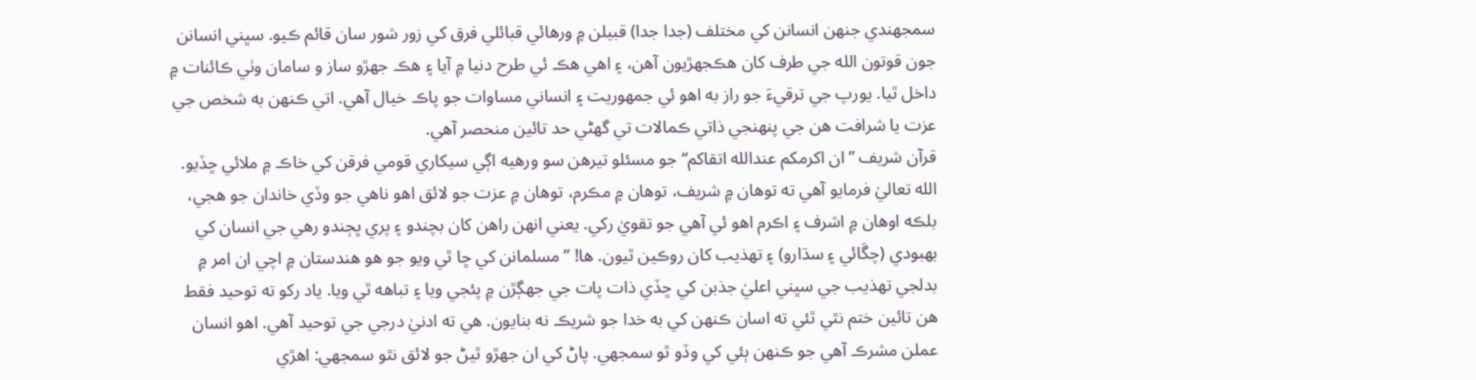سمجهندي جنهن انسانن کي مختلف (جدا جدا) قبيلن ۾ ورهائي قبائلي فرق کي زور شور سان قائم ڪيو. سڀني انسانن جون قوتون الله جي طرف کان هڪجهڙيون آهن، ۽ اهي هڪ ئي طرح دنيا ۾ آيا ۽ هڪ جهڙو ساز و سامان وٺي ڪائنات ۾ داخل ٿيا. يورپ جي ترقيءَ جو راز به اهو ئي جمهوريت ۽ انساني مساوات جو پاڪ خيال آهي. اتي ڪنهن به شخص جي عزت يا شرافت هن جي پنهنجي ذاتي ڪمالات تي گهڻي حد تائين منحصر آهي.
قرآن شريف ”ان اکرمکم عندالله اتقاکم“ جو مسئلو تيرهن سو ورهيه اڳي سيکاري قومي فرقن کي خاڪ ۾ ملائي ڇڏيو. الله تعاليٰ فرمايو آهي ته توهان ۾ شريف، توهان ۾ مڪرم، توهان ۾ عزت جو لائق اهو ناهي جو وڏي خاندان جو هجي، بلڪه اوهان ۾ اشرف ۽ اڪرم اهو ئي آهي جو تقويٰ رکي. يعني انهن راهن کان بچندو ۽ پري ڀڄندو رهي جي انسان کي بهبودي (چڱائي ۽ سڌارو) ۽ تهذيب کان روڪين ٿيون. ها! ”مسلمانن کي ڇا ٿي ويو جو هو هندستان ۾ اچي ان امر ۾ بدلجي تهذيب جي سڀني اعليٰ جذبن کي ڇڏي ذات پات جي جهڳڙن ۾ پئجي ويا ۽ تباهه ٿي ويا. ياد رکو ته توحيد فقط هن تائين ختم نٿي ٿئي ته اسان ڪنهن کي به خدا جو شريڪ نه بنايون. هي ته ادنيٰ درجي جي توحيد آهي. اهو انسان عملن مشرڪ آهي جو ڪنهن ٻئي کي وڏو ٿو سمجهي. پاڻ کي ان جهڙو ٿيڻ جو لائق نٿو سمجهي: اهڙي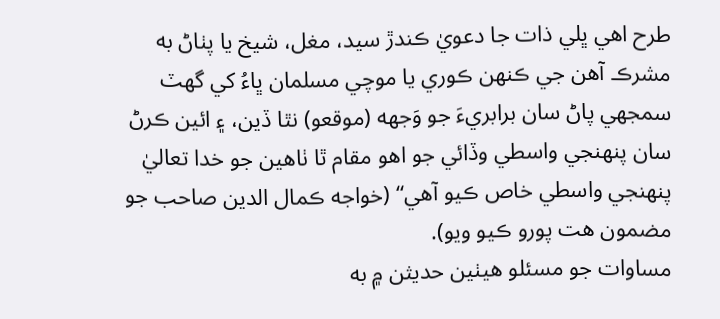طرح اهي ڀلي ذات جا دعويٰ ڪندڙ سيد، مغل، شيخ يا پٺاڻ به مشرڪ آهن جي ڪنهن ڪوري يا موچي مسلمان ڀاءُ کي گهٽ سمجهي پاڻ سان برابريءَ جو وَجهه (موقعو) نٿا ڏين، ۽ ائين ڪرڻ سان پنهنجي واسطي وڏائي جو اهو مقام ٿا ٺاهين جو خدا تعاليٰ پنهنجي واسطي خاص ڪيو آهي“ (خواجه ڪمال الدين صاحب جو مضمون هت پورو ڪيو ويو).
مساوات جو مسئلو هيٺين حديثن ۾ به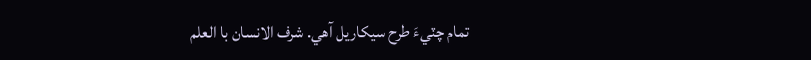تمام چٽيءَ طرح سيکاريل آهي. شرف الانسان با العلم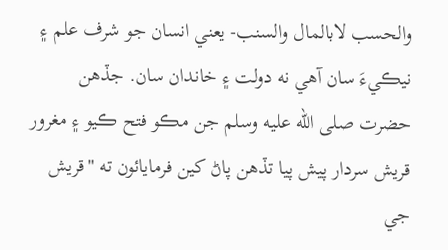والحسب لابالمال والسنب- يعني انسان جو شرف علم ۽ نيڪيءَ سان آهي نه دولت ۽ خاندان سان. جڏهن حضرت صلى الله عليه وسلم جن مڪو فتح ڪيو ۽ مغرور قريش سردار پيش پيا تڏهن پاڻ کين فرمايائون ته "قريش جي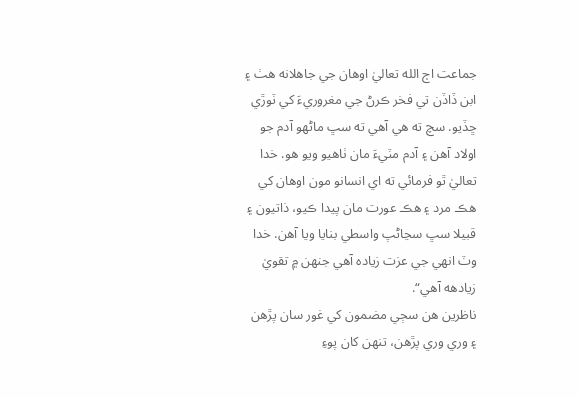جماعت اڄ الله تعاليٰ اوهان جي جاهلانه هٺ ۽ ابن ڏاڏن تي فخر ڪرڻ جي مغروريءَ کي ٽوڙي ڇڏيو. سچ ته هي آهي ته سڀ ماڻهو آدم جو اولاد آهن ۽ آدم مٽيءَ مان ٺاهيو ويو هو. خدا تعاليٰ ٿو فرمائي ته اي انسانو مون اوهان کي هڪ مرد ۽ هڪ عورت مان پيدا ڪيو، ذاتيون ۽ قبيلا سڀ سڃاڻپ واسطي بنايا ويا آهن. خدا وٽ انهي جي عزت زياده آهي جنهن ۾ تقويٰ زيادهه آهي“.
ناظرين هن سڄي مضمون کي غور سان پڙهن ۽ وري وري پڙهن، تنهن کان پوءِ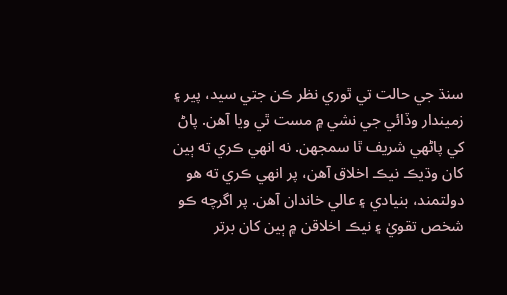سنڌ جي حالت تي ٿوري نظر ڪن جتي سيد، پير ۽ زميندار وڏائي جي نشي ۾ مست ٿي ويا آهن. پاڻ کي پاڻهي شريف ٿا سمجهن. نه انهي ڪري ته ٻين کان وڌيڪ نيڪ اخلاق آهن، پر انهي ڪري ته هو دولتمند، بنيادي ۽ عالي خاندان آهن. پر اگرچه ڪو شخص تقويٰ ۽ نيڪ اخلاقن ۾ ٻين کان برتر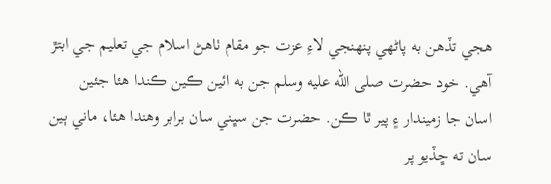هجي تڏهن به پاڻهي پنهنجي لاءِ عزت جو مقام ٺاهڻ اسلام جي تعليم جي ابتڙ آهي. خود حضرت صلى الله عليه وسلم جن به ائين ڪين ڪندا هئا جئين اسان جا زميندار ۽ پير ٿا ڪن. حضرت جن سڀني سان برابر وهندا هئا، ماني ٻين سان ته ڇڏيو پر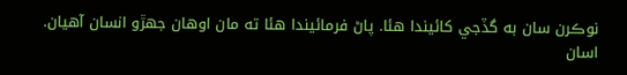نوڪرن سان به گڏجي کائيندا هئا. پاڻ فرمائيندا هئا ته مان اوهان جهڙو انسان آهيان. اسان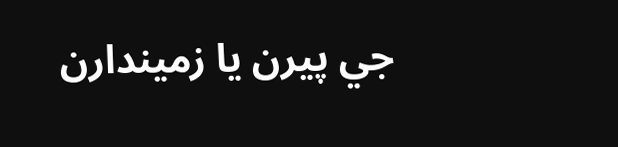جي پيرن يا زميندارن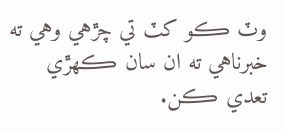وٽ ڪو کٽ تي چڙهي وهي ته خبرناهي ته ان سان ڪهڙي تعدي ڪن.